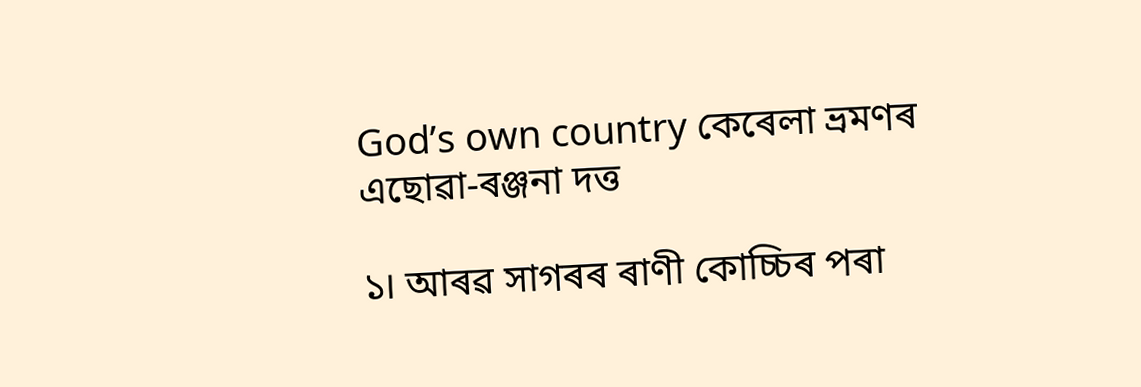God’s own country কেৰেলা ভ্ৰমণৰ এছোৱা-ৰঞ্জনা দত্ত

১। আৰৱ সাগৰৰ ৰাণী কোচ্চিৰ পৰা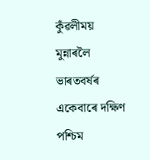কুঁৱলীময় মুন্নাৰলৈ
ভাৰতবৰ্ষৰ একেবাৰে দক্ষিণ পশ্চিম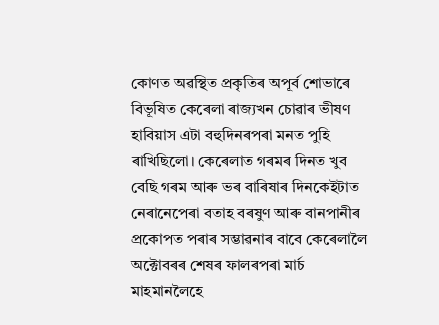কোণত অৱস্থিত প্ৰকৃতিৰ অপূৰ্ব শোভাৰে বিভূষিত কেৰেলা ৰাজ্যখন চোৱাৰ ভীষণ হাবিয়াস এটা বহুদিনৰপৰা মনত পুহি ৰাখিছিলো। কেৰেলাত গৰমৰ দিনত খুব বেছি গৰম আৰু ভৰ বাৰিষাৰ দিনকেইটাত নেৰানেপেৰা বতাহ বৰষুণ আৰু বানপানীৰ প্ৰকোপত পৰাৰ সম্ভাৱনাৰ বাবে কেৰেলালৈ অক্টোবৰৰ শেষৰ ফালৰপৰা মাৰ্চ মাহমানলৈহে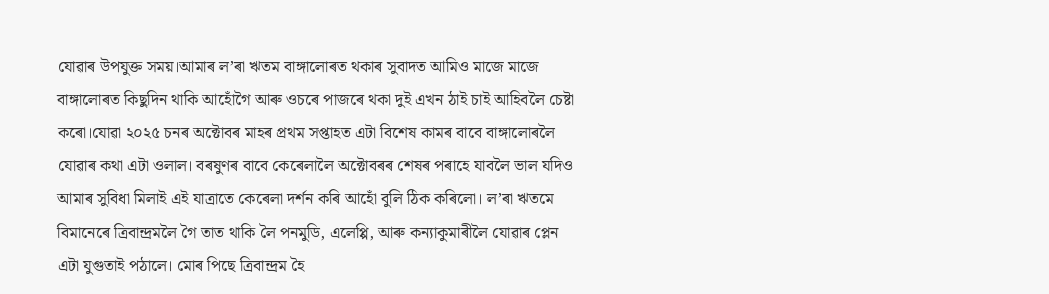যোৱাৰ উপযুক্ত সময়।আমাৰ ল’ৰা ঋতম বাঙ্গালোৰত থকাৰ সুবাদত আমিও মাজে মাজে বাঙ্গালোৰত কিছুদিন থাকি আহোঁগৈ আৰু ওচৰে পাজৰে থকা দুই এখন ঠাই চাই আহিবলৈ চেষ্টা কৰো।যোৱা ২০২৫ চনৰ অক্টোবৰ মাহৰ প্ৰথম সপ্তাহত এটা বিশেষ কামৰ বাবে বাঙ্গালোৰলৈ যোৱাৰ কথা এটা ওলাল। বৰষুণৰ বাবে কেৰেলালৈ অক্টোবৰৰ শেষৰ পৰাহে যাবলৈ ভাল যদিও আমাৰ সুবিধা মিলাই এই যাত্ৰাতে কেৰেলা দৰ্শন কৰি আহোঁ বুলি ঠিক কৰিলো। ল’ৰা ঋতমে বিমানেৰে ত্ৰিবান্দ্ৰমলৈ গৈ তাত থাকি লৈ পনমুডি, এলেপ্পি, আৰু কন্যাকুমাৰীলৈ যোৱাৰ প্লেন এটা যুগুতাই পঠালে। মোৰ পিছে ত্ৰিবান্দ্ৰম হৈ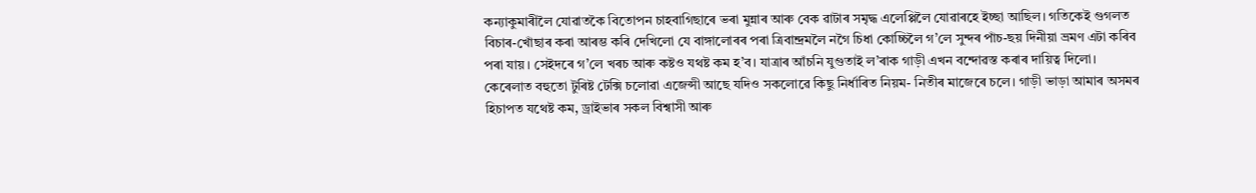কন্যাকুমাৰীলৈ যোৱাতকৈ বিতোপন চাহবাগিছাৰে ভৰা মুন্নাৰ আৰু বেক ৱাটাৰ সমৃদ্ধ এলেপ্পিলৈ যোৱাৰহে ইচ্ছা আছিল। গতিকেই গুগলত বিচাৰ-খোঁছাৰ কৰা আৰম্ভ কৰি দেখিলো যে বাঙ্গালোৰৰ পৰা ত্ৰিবান্দ্ৰমলৈ নগৈ চিধা কোচ্চিলৈ গ’লে সুন্দৰ পাঁচ-ছয় দিনীয়া ভ্ৰমণ এটা কৰিব পৰা যায়। সেইদৰে গ’লে খৰচ আৰু কষ্টও যথষ্ট কম হ’ব। যাত্ৰাৰ আঁচনি যুগুতাই ল’ৰাক গাড়ী এখন বন্দোৱস্ত কৰাৰ দায়িত্ব দিলো।
কেৰেলাত বহুতো টুৰিষ্ট টেক্সি চলোৱা এজেন্সী আছে যদিও সকলোৱে কিছু নিৰ্ধাৰিত নিয়ম- নিতীৰ মাজেৰে চলে। গাড়ী ভাড়া আমাৰ অসমৰ হিচাপত যথেষ্ট কম, ড্ৰাইভাৰ সকল বিশ্বাসী আৰু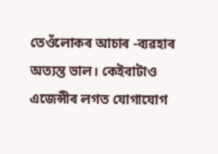তেওঁলোকৰ আচাৰ -ব্যৱহাৰ অত্যন্ত ভাল। কেইবাটাও এজেন্সীৰ লগত যোগাযোগ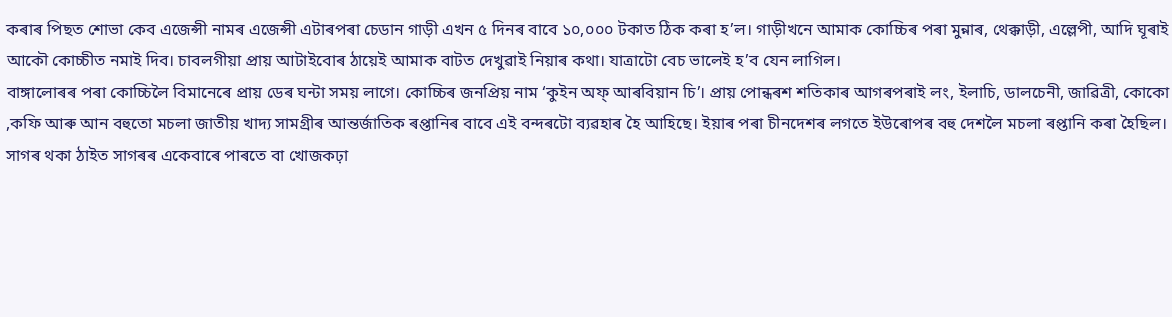কৰাৰ পিছত শোভা কেব এজেন্সী নামৰ এজেন্সী এটাৰপৰা চেডান গাড়ী এখন ৫ দিনৰ বাবে ১০,০০০ টকাত ঠিক কৰা হ’ল। গাড়ীখনে আমাক কোচ্চিৰ পৰা মুন্নাৰ, থেক্কাড়ী, এল্লেপী, আদি ঘূৰাই আকৌ কোচ্চীত নমাই দিব। চাবলগীয়া প্ৰায় আটাইবোৰ ঠায়েই আমাক বাটত দেখুৱাই নিয়াৰ কথা। যাত্ৰাটো বেচ ভালেই হ’ব যেন লাগিল।
বাঙ্গালোৰৰ পৰা কোচ্চিলৈ বিমানেৰে প্ৰায় ডেৰ ঘন্টা সময় লাগে। কোচ্চিৰ জনপ্ৰিয় নাম ‘কুইন অফ্ আৰবিয়ান চি’। প্ৰায় পোন্ধৰশ শতিকাৰ আগৰপৰাই লং, ইলাচি, ডালচেনী, জাৱিত্ৰী, কোকো ,কফি আৰু আন বহুতো মচলা জাতীয় খাদ্য সামগ্ৰীৰ আন্তৰ্জাতিক ৰপ্তানিৰ বাবে এই বন্দৰটো ব্যৱহাৰ হৈ আহিছে। ইয়াৰ পৰা চীনদেশৰ লগতে ইউৰোপৰ বহু দেশলৈ মচলা ৰপ্তানি কৰা হৈছিল।
সাগৰ থকা ঠাইত সাগৰৰ একেবাৰে পাৰতে বা খোজকঢ়া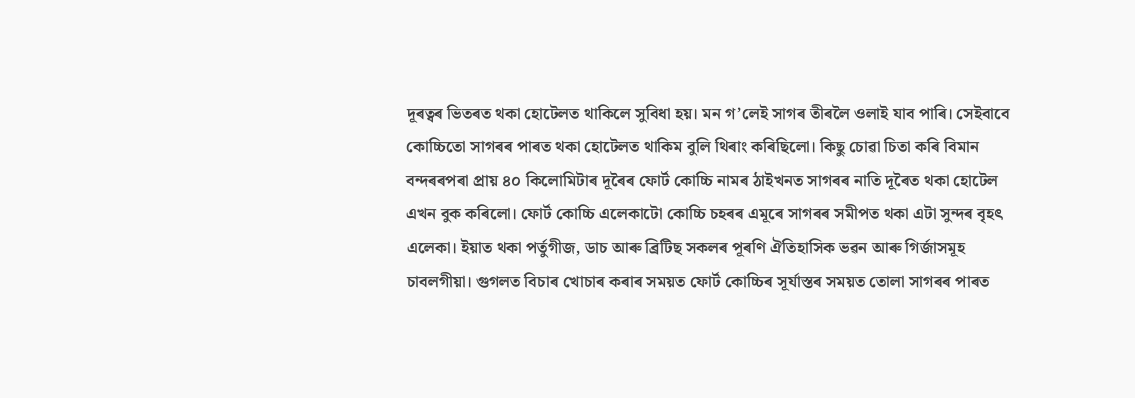দূৰত্বৰ ভিতৰত থকা হোটেলত থাকিলে সুবিধা হয়। মন গ’লেই সাগৰ তীৰলৈ ওলাই যাব পাৰি। সেইবাবে কোচ্চিতো সাগৰৰ পাৰত থকা হোটেলত থাকিম বুলি থিৰাং কৰিছিলো। কিছু চোৱা চিতা কৰি বিমান বন্দৰৰপৰা প্ৰায় ৪০ কিলোমিটাৰ দূৰৈৰ ফোৰ্ট কোচ্চি নামৰ ঠাইখনত সাগৰৰ নাতি দূৰৈত থকা হোটেল এখন বুক কৰিলো। ফোৰ্ট কোচ্চি এলেকাটো কোচ্চি চহৰৰ এমূৰে সাগৰৰ সমীপত থকা এটা সুন্দৰ বৃহৎ এলেকা। ইয়াত থকা পৰ্তুগীজ, ডাচ আৰু ব্ৰিটিছ সকলৰ পূৰণি ঐতিহাসিক ভৱন আৰু গিৰ্জাসমূহ চাবলগীয়া। গুগলত বিচাৰ খোচাৰ কৰাৰ সময়ত ফোৰ্ট কোচ্চিৰ সূৰ্যাস্তৰ সময়ত তোলা সাগৰৰ পাৰত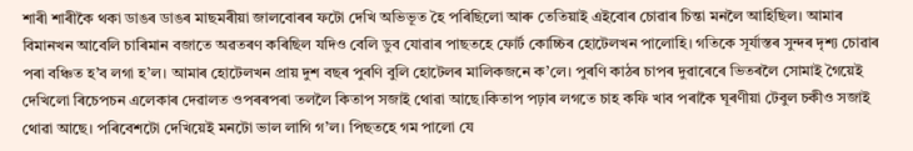শাৰী শাৰীকৈ থকা ডাঙৰ ডাঙৰ মাছমৰীয়া জালবোৰৰ ফটো দেখি অভিভূত হৈ পৰিছিলো আৰু তেতিয়াই এইবোৰ চোৱাৰ চিন্তা মনলৈ আহিছিল। আমাৰ বিমানখন আবেলি চাৰিমান বজাতে অৱতৰণ কৰিছিল যদিও বেলি ডুব যোৱাৰ পাছতহে ফোৰ্ট কোচ্চিৰ হোটেলখন পালোহি। গতিকে সূৰ্যাস্তৰ সুন্দৰ দৃশ্য চোৱাৰ পৰা বঞ্চিত হ’ব লগা হ’ল। আমাৰ হোটেলখন প্ৰায় দুশ বছৰ পুৰণি বুলি হোটেলৰ মালিকজনে ক’লে। পুৰণি কাঠৰ চাপৰ দুৱাৰেৰে ভিতৰলৈ সোমাই গৈয়েই দেখিলো ৰিচেপচন এলেকাৰ দেৱালত ওপৰৰপৰা তললৈ কিতাপ সজাই থোৱা আছে।কিতাপ পঢ়াৰ লগতে চাহ কফি খাব পৰাকৈ ঘূৰণীয়া টেবুল চকীও সজাই থোৱা আছে। পৰিবেশটো দেখিয়েই মনটো ভাল লাগি গ’ল। পিছতহে গম পালো যে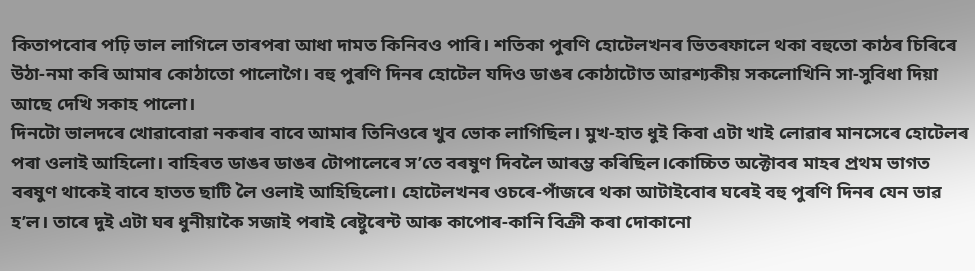কিতাপবোৰ পঢ়ি ভাল লাগিলে তাৰপৰা আধা দামত কিনিবও পাৰি। শতিকা পুৰণি হোটেলখনৰ ভিতৰফালে থকা বহুতো কাঠৰ চিৰিৰে উঠা-নমা কৰি আমাৰ কোঠাতো পালোগৈ। বহু পুৰণি দিনৰ হোটেল যদিও ডাঙৰ কোঠাটোত আৱশ্যকীয় সকলোখিনি সা-সুবিধা দিয়া আছে দেখি সকাহ পালো।
দিনটো ভালদৰে খোৱাবোৱা নকৰাৰ বাবে আমাৰ তিনিওৰে খুব ভোক লাগিছিল। মুখ-হাত ধুই কিবা এটা খাই লোৱাৰ মানসেৰে হোটেলৰ পৰা ওলাই আহিলো। বাহিৰত ডাঙৰ ডাঙৰ টোপালেৰে স’তে বৰষুণ দিবলৈ আৰম্ভ কৰিছিল।কোচ্চিত অক্টোবৰ মাহৰ প্ৰথম ভাগত বৰষুণ থাকেই বাবে হাতত ছাটি লৈ ওলাই আহিছিলো। হোটেলখনৰ ওচৰে-পাঁজৰে থকা আটাইবোৰ ঘৰেই বহু পুৰণি দিনৰ যেন ভাৱ হ’ল। তাৰে দুই এটা ঘৰ ধুনীয়াকৈ সজাই পৰাই ৰেষ্টুৰেন্ট আৰু কাপোৰ-কানি বিক্ৰী কৰা দোকানো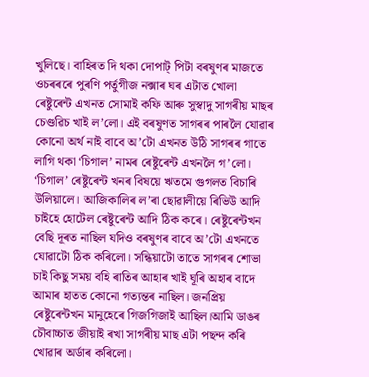খুলিছে। বাহিৰত দি থকা দোপাট্ পিটা বৰষুণৰ মাজতে ওচৰৰৰে পুৰণি পৰ্তুগীজ নক্সাৰ ঘৰ এটাত খোলা ৰেষ্টুৰেন্ট এখনত সোমাই কফি আৰু সুস্বাদু সাগৰীয় মাছৰ চেণ্ডৱিচ খাই ল’লো। এই বৰষুণত সাগৰৰ পাৰলৈ যোৱাৰ কোনো অৰ্থ নাই বাবে অ’টো এখনত উঠি সাগৰৰ গাতে লাগি থকা ‘চিগাল’ নামৰ ৰেষ্টুৰেন্ট এখনলৈ গ’লো। ‘চিগাল’ ৰেষ্টুৰেন্ট খনৰ বিষয়ে ঋতমে গুগলত বিচাৰি উলিয়ালে। আজিকালিৰ ল’ৰা ছোৱালীয়ে ৰিভিউ আদি চাইহে হোটেল ৰেষ্টুৰেন্ট আদি ঠিক কৰে। ৰেষ্টুৰেন্টখন বেছি দূৰত নাছিল যদিও বৰষুণৰ বাবে অ’টো এখনতে যোৱাটো ঠিক কৰিলো। সন্ধিয়াটো তাতে সাগৰৰ শোভা চাই কিছু সময় বহি ৰাতিৰ আহাৰ খাই ঘূৰি অহাৰ বাদে আমাৰ হাতত কোনো গত্যন্তৰ নাছিল। জনপ্ৰিয় ৰেষ্টুৰেন্টখন মানুহেৰে গিজগিজাই আছিল।আমি ডাঙৰ চৌবাচ্চাত জীয়াই ৰখা সাগৰীয় মাছ এটা পছন্দ কৰি খোৱাৰ অৰ্ডাৰ কৰিলো।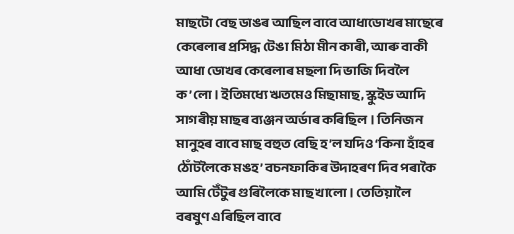মাছটো বেছ ডাঙৰ আছিল বাবে আধাডোখৰ মাছেৰে কেৰেলাৰ প্ৰসিদ্ধ টেঙা মিঠা মীন কাৰী, আৰু বাকী আধা ডোখৰ কেৰেলাৰ মছলা দি ভাজি দিবলৈ ক’লো। ইতিমধ্যে ঋতমেও মিছামাছ, স্কুইড আদি সাগৰীয় মাছৰ ব্যঞ্জন অৰ্ডাৰ কৰিছিল। তিনিজন মানুহৰ বাবে মাছ বহুত বেছি হ’ল যদিও ‘কিনা হাঁহৰ ঠোঁটলৈকে মঙহ’ বচনফাকিৰ উদাহৰণ দিব পৰাকৈ আমি টেঁটুৰ গুৰিলৈকে মাছ খালো। তেতিয়ালৈ বৰষুণ এৰিছিল বাবে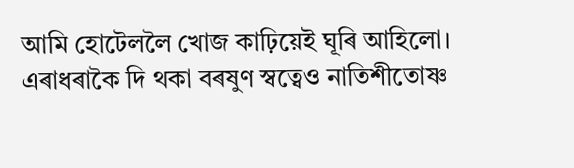আমি হোটেললৈ খোজ কাঢ়িয়েই ঘূৰি আহিলো।
এৰাধৰাকৈ দি থকা বৰষুণ স্বত্বেও নাতিশীতোষ্ণ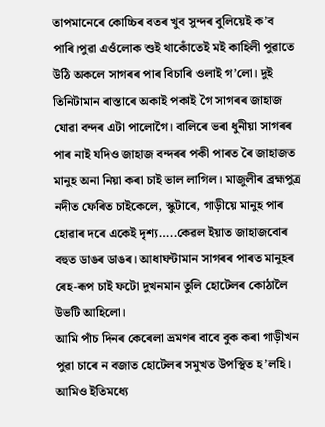তাপমানেৰে কোচ্চিৰ বতৰ খুব সুন্দৰ বুলিয়েই ক’ব পাৰি।পুৱা এওঁলোক শুই থাকোঁতেই মই কাহিলী পুৱাতে উঠি অকলে সাগৰৰ পাৰ বিচাৰি ওলাই গ’লো। দুই তিনিটামান ৰাস্তাৰে অকাই পকাই গৈ সাগৰৰ জাহাজ যোৱা বন্দৰ এটা পালোগৈ। বালিৰে ভৰা ধুনীয়া সাগৰৰ পাৰ নাই যদিও জাহাজ বন্দৰৰ পকী পাৰত ৰৈ জাহাজত মানুহ অনা নিয়া কৰা চাই ভাল লাগিল। মাজুলীৰ ব্ৰহ্মপুত্ৰ নদীত ফেৰিত চাইকেলে, স্কুটাৰে, গাড়ীয়ে মানুহ পাৰ হোৱাৰ দৰে একেই দৃশ্য…..কেৱল ইয়াত জাহাজবোৰ বহুত ডাঙৰ ডাঙৰ। আধাঘন্টামান সাগৰৰ পাৰত মানুহৰ ৰেহ-ৰূপ চাই ফটো দুখনমান তুলি হোটেলৰ কোঠালৈ উভটি আহিলো।
আমি পাঁচ দিনৰ কেৰেলা ভ্ৰমণৰ বাবে বুক কৰা গাড়ীখন পুৱা চাৰে ন বজাত হোটেলৰ সমুখত উপস্থিত হ’লহি। আমিও ইতিমধ্যে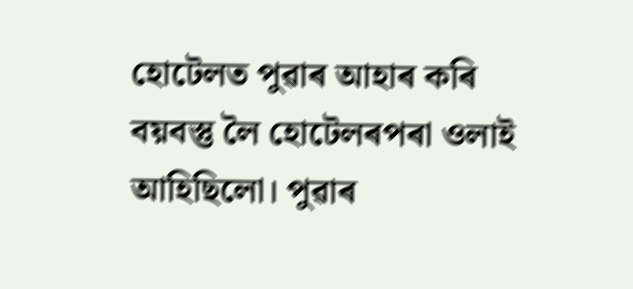হোটেলত পুৱাৰ আহাৰ কৰি বয়বস্তু লৈ হোটেলৰপৰা ওলাই আহিছিলো। পুৱাৰ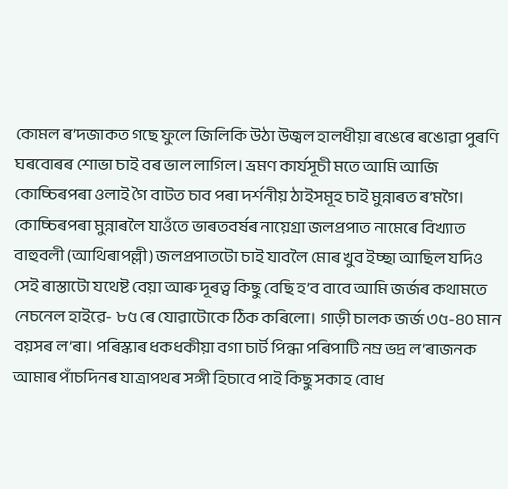কোমল ৰ’দজাকত গছে ফুলে জিলিকি উঠা উজ্বল হালধীয়া ৰঙেৰে ৰঙোৱা পুৰণি ঘৰবোৰৰ শোভা চাই বৰ ভাল লাগিল। ভ্ৰমণ কাৰ্যসূচী মতে আমি আজি কোচ্চিৰপৰা ওলাই গৈ বাটত চাব পৰা দৰ্শনীয় ঠাইসমূহ চাই মুন্নাৰত ৰ’মগৈ। কোচ্চিৰপৰা মুন্নাৰলৈ যাওঁতে ভাৰতবৰ্ষৰ নায়েগ্ৰা জলপ্ৰপাত নামেৰে বিখ্যাত বাহুবলী (আথিৰাপল্লী) জলপ্ৰপাতটো চাই যাবলৈ মোৰ খুব ইচ্ছা আছিল যদিও সেই ৰাস্তাটো যথেষ্ট বেয়া আৰু দূৰত্ব কিছু বেছি হ’ব বাবে আমি জৰ্জৰ কথামতে নেচনেল হাইৱে- ৮৫ ৰে যোৱাটোকে ঠিক কৰিলো। গাড়ী চালক জৰ্জ ৩৫-৪০ মান বয়সৰ ল’ৰা। পৰিস্কাৰ ধকধকীয়া বগা চাৰ্ট পিন্ধা পৰিপাটি নম্ৰ ভদ্ৰ ল’ৰাজনক আমাৰ পাঁচদিনৰ যাত্ৰাপথৰ সঙ্গী হিচাবে পাই কিছু সকাহ বোধ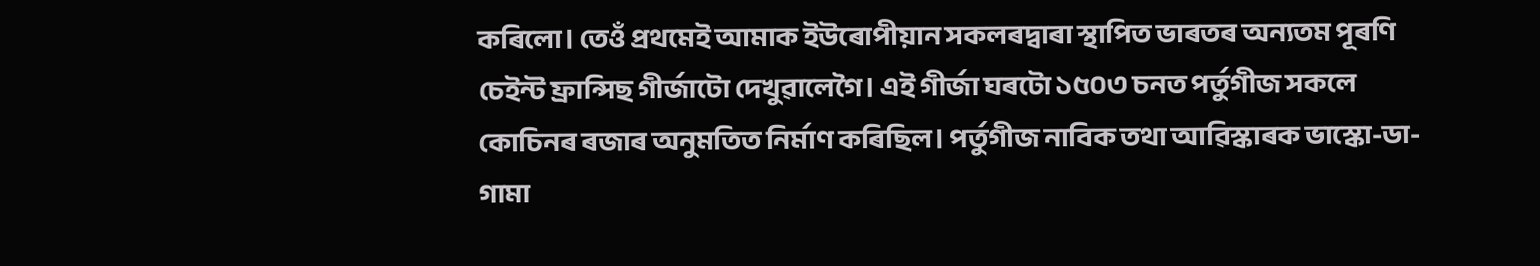কৰিলো। তেওঁ প্ৰথমেই আমাক ইউৰোপীয়ান সকলৰদ্বাৰা স্থাপিত ভাৰতৰ অন্যতম পূৰণি চেইন্ট ফ্ৰান্সিছ গীৰ্জাটো দেখুৱালেগৈ। এই গীৰ্জা ঘৰটো ১৫০৩ চনত পৰ্তুগীজ সকলে কোচিনৰ ৰজাৰ অনুমতিত নিৰ্মাণ কৰিছিল। পৰ্তুগীজ নাবিক তথা আৱিস্কাৰক ভাস্কো-ডা-গামা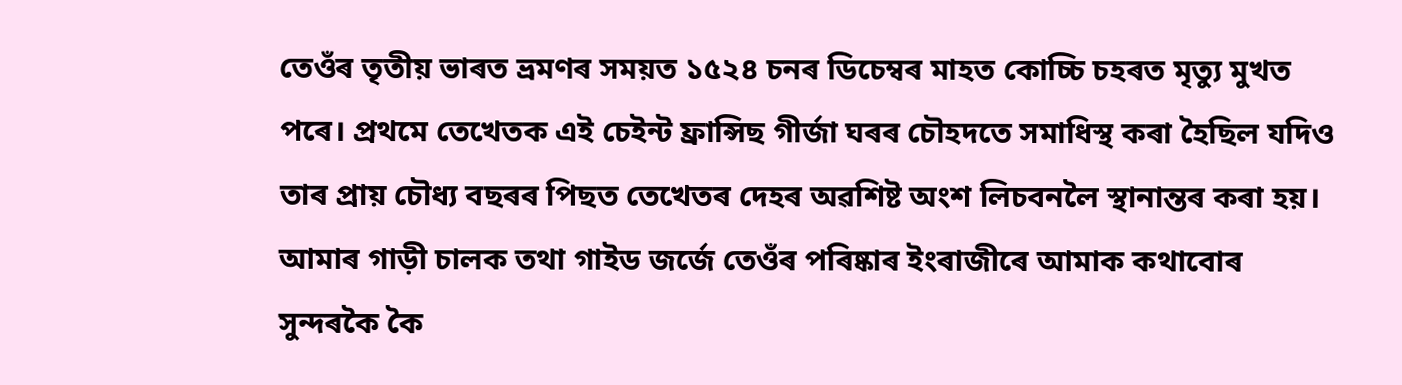তেওঁৰ তৃতীয় ভাৰত ভ্ৰমণৰ সময়ত ১৫২৪ চনৰ ডিচেম্বৰ মাহত কোচ্চি চহৰত মৃত্যু মুখত পৰে। প্ৰথমে তেখেতক এই চেইন্ট ফ্ৰান্সিছ গীৰ্জা ঘৰৰ চৌহদতে সমাধিস্থ কৰা হৈছিল যদিও তাৰ প্ৰায় চৌধ্য বছৰৰ পিছত তেখেতৰ দেহৰ অৱশিষ্ট অংশ লিচবনলৈ স্থানান্তৰ কৰা হয়। আমাৰ গাড়ী চালক তথা গাইড জৰ্জে তেওঁৰ পৰিষ্কাৰ ইংৰাজীৰে আমাক কথাবোৰ সুন্দৰকৈ কৈ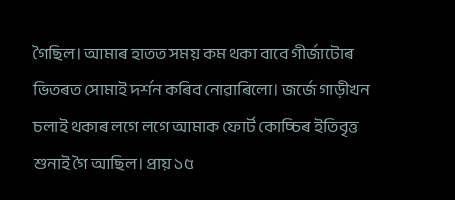গৈছিল। আমাৰ হাতত সময় কম থকা বাবে গীৰ্জাটোৰ ভিতৰত সোমাই দৰ্শন কৰিব নোৱাৰিলো। জৰ্জে গাড়ীখন চলাই থকাৰ লগে লগে আমাক ফোৰ্ট কোচ্চিৰ ইতিবৃত্ত শুনাই গৈ আছিল। প্ৰায় ১৫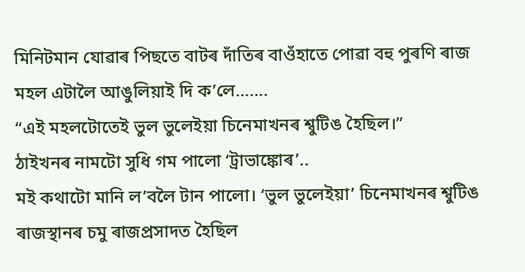মিনিটমান যোৱাৰ পিছতে বাটৰ দাঁতিৰ বাওঁহাতে পোৱা বহু পুৰণি ৰাজ মহল এটালৈ আঙুলিয়াই দি ক’লে…….
“এই মহলটোতেই ভুল ভুলেইয়া চিনেমাখনৰ শ্বুটিঙ হৈছিল।”
ঠাইখনৰ নামটো সুধি গম পালো ‘ট্ৰাভাঙ্কোৰ’..
মই কথাটো মানি ল’বলৈ টান পালো। ‘ভুল ভুলেইয়া’ চিনেমাখনৰ শ্বুটিঙ ৰাজস্থানৰ চমু ৰাজপ্ৰসাদত হৈছিল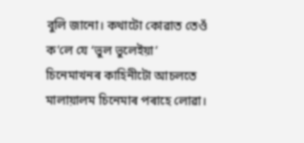বুলি জানো। কথাটো কোৱাত তেওঁ ক’লে যে ‘ভুল ভুলেইয়া’ চিনেমাখনৰ কাহিনীটো আচলতে মালায়ালম চিনেমাৰ পৰাহে লোৱা।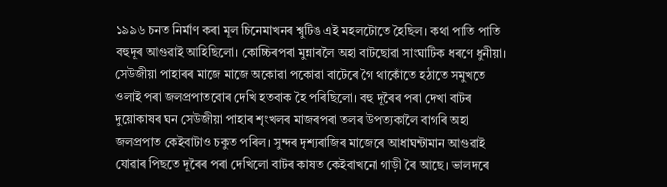১৯৯৬ চনত নিৰ্মাণ কৰা মূল চিনেমাখনৰ শ্বুটিঙ এই মহলটোতে হৈছিল। কথা পাতি পাতি বহুদূৰ আগুৱাই আহিছিলো। কোচ্চিৰপৰা মুন্নাৰলৈ অহা বাটছোৱা সাংঘাটিক ধৰণে ধুনীয়া। সেউজীয়া পাহাৰৰ মাজে মাজে অকোৱা পকোৱা বাটেৰে গৈ থাকোঁতে হঠাতে সমুখতে ওলাই পৰা জলপ্ৰপাতবোৰ দেখি হতবাক হৈ পৰিছিলো। বহু দূৰৈৰ পৰা দেখা বাটৰ দুয়োকাষৰ ঘন সেউজীয়া পাহাৰ শৃংখলৰ মাজৰপৰা তলৰ উপত্যকালৈ বাগৰি অহা জলপ্ৰপাত কেইবাটাও চকুত পৰিল। সুন্দৰ দৃশ্যৰাজিৰ মাজেৰে আধাঘন্টামান আগুৱাই যোৱাৰ পিছতে দূৰৈৰ পৰা দেখিলো বাটৰ কাষত কেইবাখনো গাড়ী ৰৈ আছে। ভালদৰে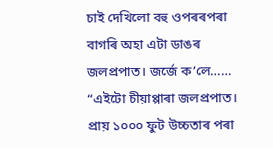চাই দেখিলো বহু ওপৰৰপৰা বাগৰি অহা এটা ডাঙৰ জলপ্ৰপাত। জৰ্জে ক’লে……
“এইটো চীয়াপ্পাৰা জলপ্ৰপাত। প্ৰায় ১০০০ ফুট উচ্চতাৰ পৰা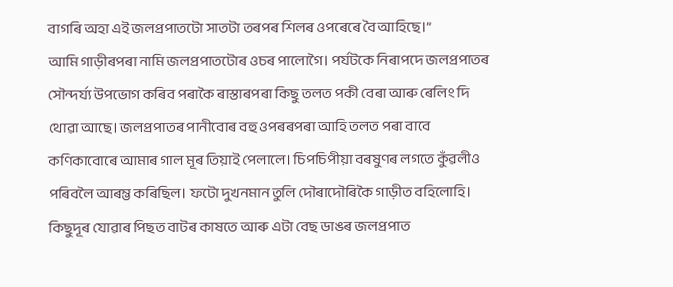বাগৰি অহা এই জলপ্ৰপাতটো সাতটা তৰপৰ শিলৰ ওপৰেৰে বৈ আহিছে।”
আমি গাড়ীৰপৰা নামি জলপ্ৰপাতটোৰ ওচৰ পালোগৈ। পৰ্যটকে নিৰাপদে জলপ্ৰপাতৰ সৌন্দৰ্য্য উপভোগ কৰিব পৰাকৈ ৰাস্তাৰপৰা কিছু তলত পকী বেৰা আৰু ৰেলিং দি থোৱা আছে। জলপ্ৰপাতৰ পানীবোৰ বহু ওপৰৰপৰা আহি তলত পৰা বাবে কণিকাবোৰে আমাৰ গাল মূৰ তিয়াই পেলালে। চিপচিপীয়া বৰষুণৰ লগতে কুঁৱলীও পৰিবলৈ আৰম্ভ কৰিছিল। ফটো দুখনমান তুলি দৌৰাদৌৰিকৈ গাড়ীত বহিলোহি। কিছুদূৰ যোৱাৰ পিছত বাটৰ কাষতে আৰু এটা বেছ ডাঙৰ জলপ্ৰপাত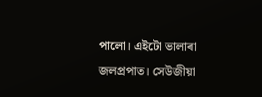পালো। এইটো ভালাৰা জলপ্ৰপাত। সেউজীয়া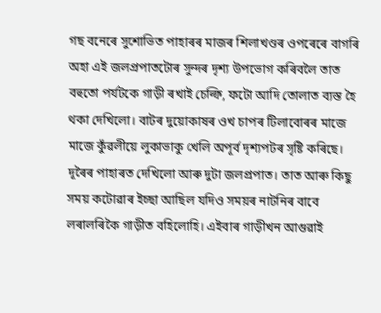গছ বনেৰে সুশোভিত পাহাৰৰ মাজৰ শিলাখণ্ডৰ ওপৰেৰে বাগৰি অহা এই জলপ্ৰপাতটোৰ সুন্দৰ দৃশ্য উপভোগ কৰিবলৈ তাত বহুতো পৰ্যটকে গাড়ী ৰখাই চেল্ফি, ফটো আদি তোলাত ব্যস্ত হৈ থকা দেখিলো। বাটৰ দুয়োকাষৰ ওখ চাপৰ টিলাবোৰৰ মাজে মাজে কুঁৱলীয়ে লুকাভাকু খেলি অপূৰ্ব দৃশ্যপটৰ সৃষ্টি কৰিছে। দূৰৈৰ পাহাৰত দেখিলো আৰু দুটা জলপ্ৰপাত। তাত আৰু কিছু সময় কটোৱাৰ ইচ্ছা আছিল যদিও সময়ৰ নাটনিৰ বাবে লৰালৰিকৈ গাড়ীত বহিলোহি। এইবাৰ গাড়ীখন আগুৱাই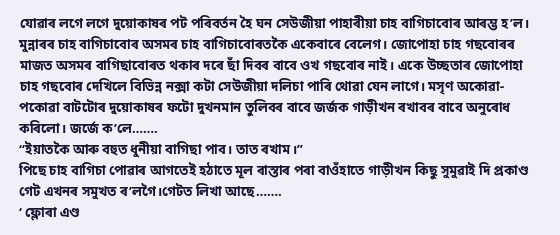যোৱাৰ লগে লগে দুয়োকাষৰ পট পৰিবৰ্তন হৈ ঘন সেউজীয়া পাহাৰীয়া চাহ বাগিচাবোৰ আৰম্ভ হ’ল। মুন্নাৰৰ চাহ বাগিচাবোৰ অসমৰ চাহ বাগিচাবোৰতকৈ একেবাৰে বেলেগ। জোপোহা চাহ গছবোৰৰ মাজত অসমৰ বাগিছাবোৰত থকাৰ দৰে ছাঁ দিবৰ বাবে ওখ গছবোৰ নাই। একে উচ্ছতাৰ জোপোহা চাহ গছবোৰ দেখিলে বিভিন্ন নক্সা কটা সেউজীয়া দলিচা পাৰি থোৱা যেন লাগে। মসৃণ অকোৱা-পকোৱা বাটটোৰ দুয়োকাষৰ ফটো দুখনমান তুলিবৰ বাবে জৰ্জক গাড়ীখন ৰখাবৰ বাবে অনুৰোধ কৰিলো। জৰ্জে ক’লে…….
“ইয়াতকৈ আৰু বহুত ধুনীয়া বাগিছা পাব। তাত ৰখাম।”
পিছে চাহ বাগিচা পোৱাৰ আগতেই হঠাতে মূল ৰাস্তাৰ পৰা বাওঁহাতে গাড়ীখন কিছু সুমুৱাই দি প্ৰকাণ্ড গেট এখনৰ সমুখত ৰ’লগৈ।গেটত লিখা আছে…….
‘ ফ্লোৰা এণ্ড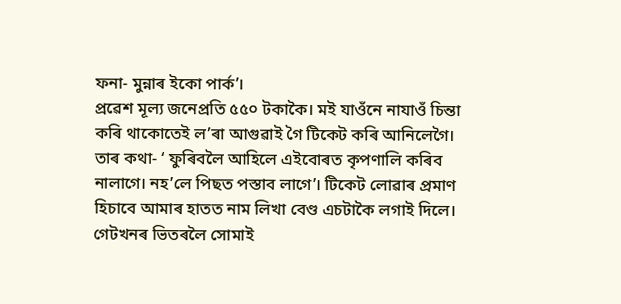ফনা- মুন্নাৰ ইকো পাৰ্ক’।
প্ৰৱেশ মূল্য জনেপ্ৰতি ৫৫০ টকাকৈ। মই যাওঁনে নাযাওঁ চিন্তা কৰি থাকোতেই ল’ৰা আগুৱাই গৈ টিকেট কৰি আনিলেগৈ। তাৰ কথা- ‘ ফুৰিবলৈ আহিলে এইবোৰত কৃপণালি কৰিব নালাগে। নহ’লে পিছত পস্তাব লাগে’। টিকেট লোৱাৰ প্ৰমাণ হিচাবে আমাৰ হাতত নাম লিখা বেণ্ড এচটাকৈ লগাই দিলে। গেটখনৰ ভিতৰলৈ সোমাই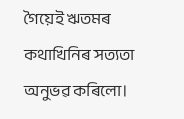গৈয়েই ঋতমৰ কথাখিনিৰ সত্যতা অনুভৱ কৰিলো।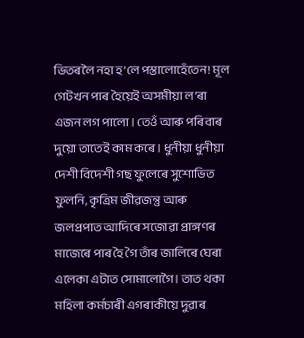ভিতৰলৈ নহা হ’লে পস্তালোহেঁতেন! মূল গেটখন পাৰ হৈয়েই অসমীয়া ল’ৰা এজন লগ পালো। তেওঁ আৰু পৰিবাৰ দুয়ো তাতেই কাম কৰে। ধুনীয়া ধুনীয়া দেশী বিদেশী গছ ফুলেৰে সুশোভিত ফুলনি, কৃত্ৰিম জীৱজন্তু আৰু জলপ্ৰপাত আদিৰে সজোৱা প্ৰাঙ্গণৰ মাজেৰে পাৰ হৈ গৈ তাঁৰ জালিৰে ঘেৰা এলেকা এটাত সোমালোগৈ। তাত থকা মহিলা কৰ্মচাৰী এগৰাকীয়ে দুৱাৰ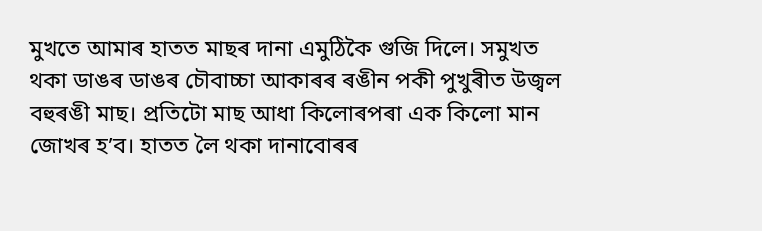মুখতে আমাৰ হাতত মাছৰ দানা এমুঠিকৈ গুজি দিলে। সমুখত থকা ডাঙৰ ডাঙৰ চৌবাচ্চা আকাৰৰ ৰঙীন পকী পুখুৰীত উজ্বল বহুৰঙী মাছ। প্ৰতিটো মাছ আধা কিলোৰপৰা এক কিলো মান জোখৰ হ’ব। হাতত লৈ থকা দানাবোৰৰ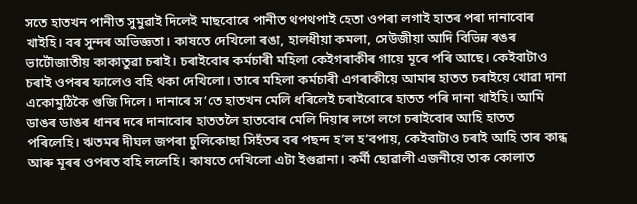সতে হাতখন পানীত সুমুৱাই দিলেই মাছবোৰে পানীত থপথপাই হেতা ওপৰা লগাই হাতৰ পৰা দানাবোৰ খাইহি। বৰ সুন্দৰ অভিজ্ঞতা। কাষতে দেখিলো ৰঙা, হালধীয়া কমলা, সেউজীয়া আদি বিভিন্ন ৰঙৰ ভাটৌজাতীয় কাকাতুৱা চৰাই। চৰাইবোৰ কৰ্মচাৰী মহিলা কেইগৰাকীৰ গায়ে মূৰে পৰি আছে। কেইবাটাও চৰাই ওপৰৰ ফালেও বহি থকা দেখিলো। তাৰে মহিলা কৰ্মচাৰী এগৰাকীয়ে আমাৰ হাতত চৰাইয়ে খোৱা দানা একোমুঠিকৈ গুজি দিলে। দানাৰে স’তে হাতখন মেলি ধৰিলেই চৰাইবোৰে হাতত পৰি দানা খাইহি। আমি ডাঙৰ ডাঙৰ ধানৰ দৰে দানাবোৰ হাততলৈ হাতবোৰ মেলি দিয়াৰ লগে লগে চৰাইবোৰ আহি হাতত পৰিলেহি। ঋতমৰ দীঘল জপৰা চুলিকোছা সিহঁতৰ বৰ পছন্দ হ’ল হ’বপায়, কেইবাটাও চৰাই আহি তাৰ কান্ধ আৰু মূৰৰ ওপৰত বহি ললেহি। কাষতে দেখিলো এটা ইগুৱানা। কৰ্মী ছোৱালী এজনীয়ে তাক কোলাত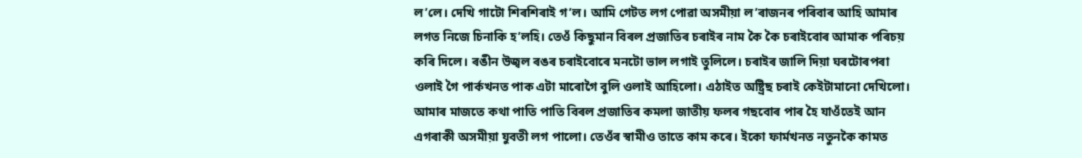ল’লে। দেখি গাটো শিৰশিৰাই গ’ল। আমি গেটত লগ পোৱা অসমীয়া ল’ৰাজনৰ পৰিবাৰ আহি আমাৰ লগত নিজে চিনাকি হ’লহি। তেওঁ কিছুমান বিৰল প্ৰজাতিৰ চৰাইৰ নাম কৈ কৈ চৰাইবোৰ আমাক পৰিচয় কৰি দিলে। ৰঙীন উজ্বল ৰঙৰ চৰাইবোৰে মনটো ভাল লগাই তুলিলে। চৰাইৰ জালি দিয়া ঘৰটোৰপৰা ওলাই গৈ পাৰ্কখনত পাক এটা মাৰোগৈ বুলি ওলাই আহিলো। এঠাইত অষ্ট্ৰিছ চৰাই কেইটামানো দেখিলো। আমাৰ মাজতে কথা পাতি পাতি বিৰল প্ৰজাতিৰ কমলা জাতীয় ফলৰ গছবোৰ পাৰ হৈ যাওঁতেই আন এগৰাকী অসমীয়া যুবতী লগ পালো। তেওঁৰ স্বামীও তাতে কাম কৰে। ইকো ফাৰ্মখনত নতুনকৈ কামত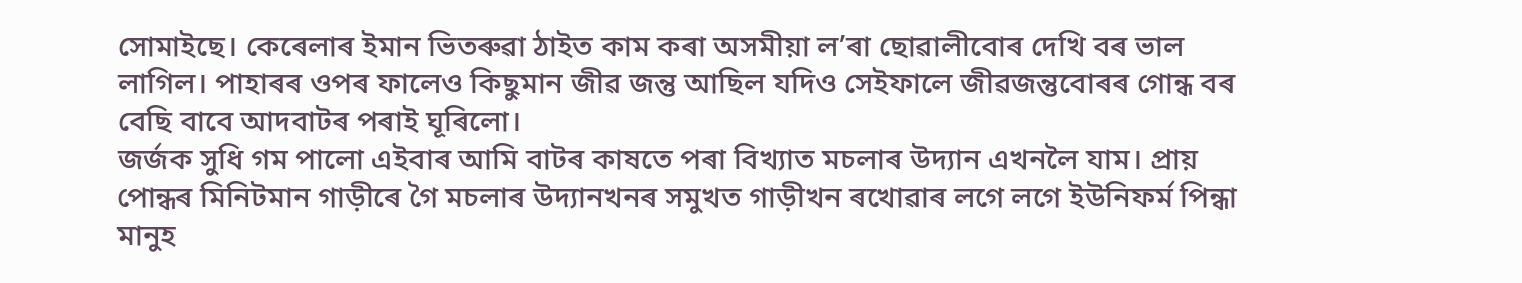সোমাইছে। কেৰেলাৰ ইমান ভিতৰুৱা ঠাইত কাম কৰা অসমীয়া ল’ৰা ছোৱালীবোৰ দেখি বৰ ভাল লাগিল। পাহাৰৰ ওপৰ ফালেও কিছুমান জীৱ জন্তু আছিল যদিও সেইফালে জীৱজন্তুবোৰৰ গোন্ধ বৰ বেছি বাবে আদবাটৰ পৰাই ঘূৰিলো।
জৰ্জক সুধি গম পালো এইবাৰ আমি বাটৰ কাষতে পৰা বিখ্যাত মচলাৰ উদ্যান এখনলৈ যাম। প্ৰায় পোন্ধৰ মিনিটমান গাড়ীৰে গৈ মচলাৰ উদ্যানখনৰ সমুখত গাড়ীখন ৰখোৱাৰ লগে লগে ইউনিফৰ্ম পিন্ধা মানুহ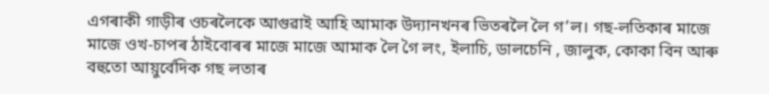এগৰাকী গাড়ীৰ ওচৰলৈকে আগুৱাই আহি আমাক উদ্যানখনৰ ভিতৰলৈ লৈ গ’ল। গছ-লতিকাৰ মাজে মাজে ওখ-চাপৰ ঠাইবোৰৰ মাজে মাজে আমাক লৈ গৈ লং, ইলাচি, ডালচেনি , জালুক, কোকা বিন আৰু বহুতো আয়ুৰ্বেদিক গছ লতাৰ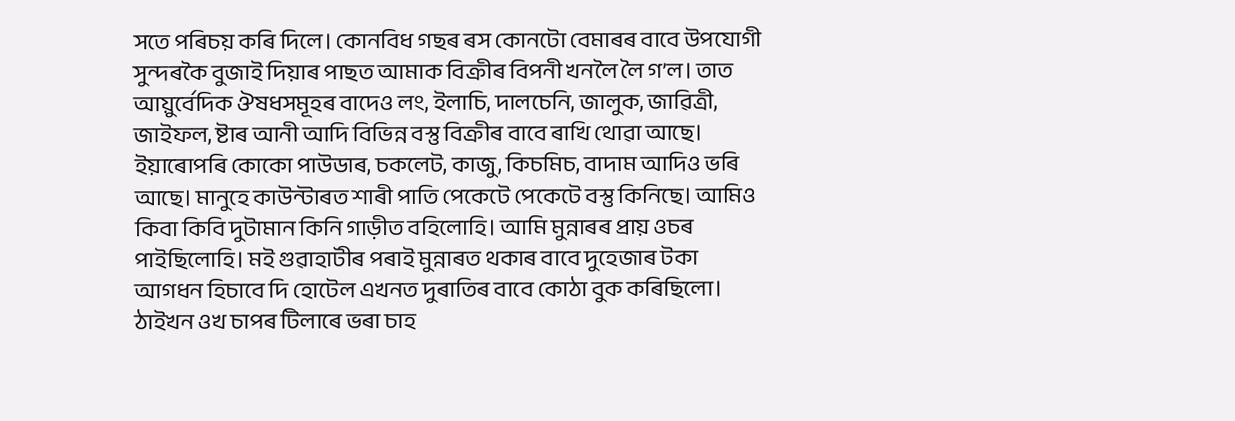সতে পৰিচয় কৰি দিলে। কোনবিধ গছৰ ৰস কোনটো বেমাৰৰ বাবে উপযোগী সুন্দৰকৈ বুজাই দিয়াৰ পাছত আমাক বিক্ৰীৰ বিপনী খনলৈ লৈ গ’ল। তাত আয়ুৰ্বেদিক ঔষধসমূহৰ বাদেও লং, ইলাচি, দালচেনি, জালুক, জাৱিত্ৰী, জাইফল, ষ্টাৰ আনী আদি বিভিন্ন বস্তু বিক্ৰীৰ বাবে ৰাখি থোৱা আছে। ইয়াৰোপৰি কোকো পাউডাৰ, চকলেট, কাজু, কিচমিচ, বাদাম আদিও ভৰি আছে। মানুহে কাউন্টাৰত শাৰী পাতি পেকেটে পেকেটে বস্তু কিনিছে। আমিও কিবা কিবি দুটামান কিনি গাড়ীত বহিলোহি। আমি মুন্নাৰৰ প্ৰায় ওচৰ পাইছিলোহি। মই গুৱাহাটীৰ পৰাই মুন্নাৰত থকাৰ বাবে দুহেজাৰ টকা আগধন হিচাবে দি হোটেল এখনত দুৰাতিৰ বাবে কোঠা বুক কৰিছিলো। ঠাইখন ওখ চাপৰ টিলাৰে ভৰা চাহ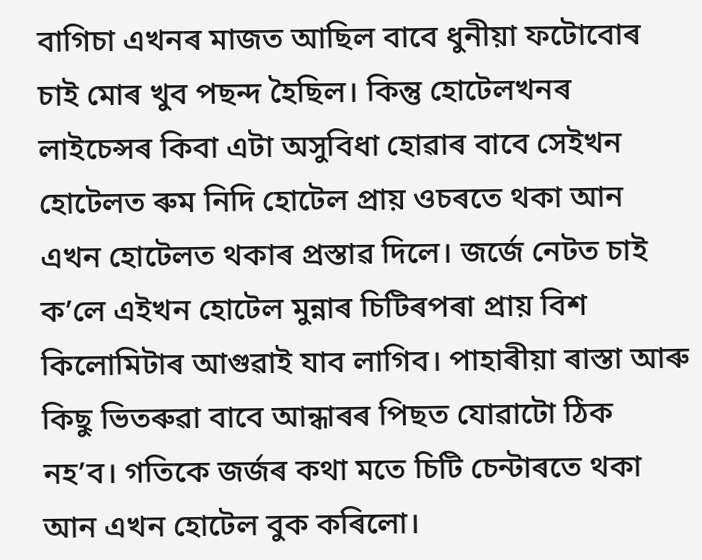বাগিচা এখনৰ মাজত আছিল বাবে ধুনীয়া ফটোবোৰ চাই মোৰ খুব পছন্দ হৈছিল। কিন্তু হোটেলখনৰ লাইচেন্সৰ কিবা এটা অসুবিধা হোৱাৰ বাবে সেইখন হোটেলত ৰুম নিদি হোটেল প্ৰায় ওচৰতে থকা আন এখন হোটেলত থকাৰ প্ৰস্তাৱ দিলে। জৰ্জে নেটত চাই ক’লে এইখন হোটেল মুন্নাৰ চিটিৰপৰা প্ৰায় বিশ কিলোমিটাৰ আগুৱাই যাব লাগিব। পাহাৰীয়া ৰাস্তা আৰু কিছু ভিতৰুৱা বাবে আন্ধাৰৰ পিছত যোৱাটো ঠিক নহ’ব। গতিকে জৰ্জৰ কথা মতে চিটি চেন্টাৰতে থকা আন এখন হোটেল বুক কৰিলো।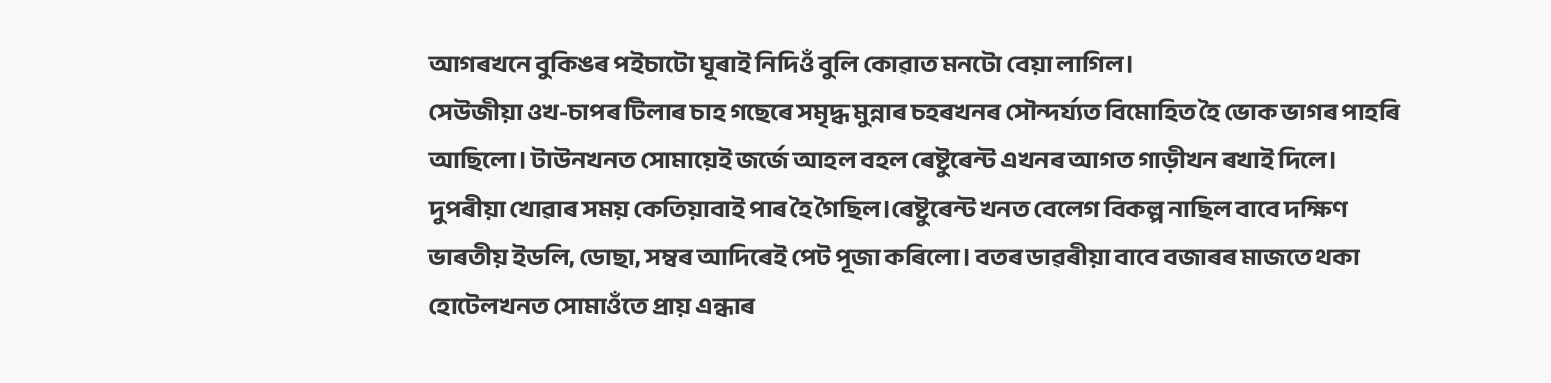আগৰখনে বুকিঙৰ পইচাটো ঘূৰাই নিদিওঁ বুলি কোৱাত মনটো বেয়া লাগিল।
সেউজীয়া ওখ-চাপৰ টিলাৰ চাহ গছেৰে সমৃদ্ধ মুন্নাৰ চহৰখনৰ সৌন্দৰ্য্যত বিমোহিত হৈ ভোক ভাগৰ পাহৰি আছিলো। টাউনখনত সোমায়েই জৰ্জে আহল বহল ৰেষ্টুৰেন্ট এখনৰ আগত গাড়ীখন ৰখাই দিলে। দুপৰীয়া খোৱাৰ সময় কেতিয়াবাই পাৰ হৈ গৈছিল।ৰেষ্টুৰেন্ট খনত বেলেগ বিকল্প নাছিল বাবে দক্ষিণ ভাৰতীয় ইডলি, ডোছা, সম্বৰ আদিৰেই পেট পূজা কৰিলো। বতৰ ডাৱৰীয়া বাবে বজাৰৰ মাজতে থকা হোটেলখনত সোমাওঁতে প্ৰায় এন্ধাৰ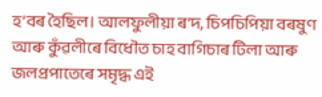হ’বৰ হৈছিল। আলফুলীয়া ৰ’দ, চিপচিপিয়া বৰষুণ আৰু কুঁৱলীৰে বিধৌত চাহ বাগিচাৰ টিলা আৰু জলপ্ৰপাতেৰে সমৃদ্ধ এই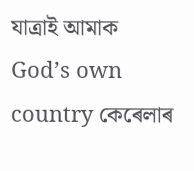যাত্ৰাই আমাক God’s own country কেৰেলাৰ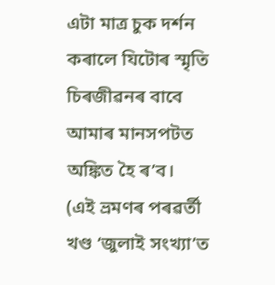এটা মাত্ৰ চুক দৰ্শন কৰালে যিটোৰ স্মৃতি চিৰজীৱনৰ বাবে আমাৰ মানসপটত অঙ্কিত হৈ ৰ’ব।
(এই ভ্ৰমণৰ পৰৱৰ্তী খণ্ড ‘জুলাই সংখ্যা’ত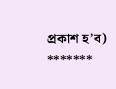প্ৰকাশ হ’ব)
*******